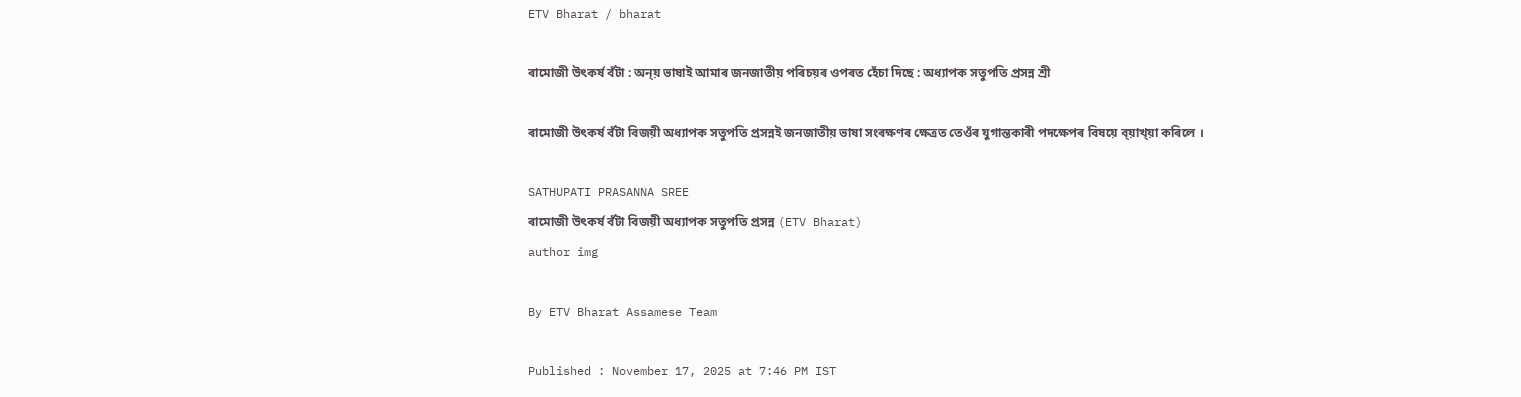ETV Bharat / bharat

ৰামোজী উৎকৰ্ষ বঁটা : অন্য় ভাষাই আমাৰ জনজাতীয় পৰিচয়ৰ ওপৰত হেঁচা দিছে : অধ্যাপক সতুপতি প্ৰসন্ন শ্ৰী

ৰামোজী উৎকৰ্ষ বঁটা বিজয়ী অধ্যাপক সতুপতি প্ৰসন্নই জনজাতীয় ভাষা সংৰক্ষণৰ ক্ষেত্ৰত তেওঁৰ যুগান্তকাৰী পদক্ষেপৰ বিষয়ে ব্য়াখ্য়া কৰিলে ।

SATHUPATI PRASANNA SREE
ৰামোজী উৎকৰ্ষ বঁটা বিজয়ী অধ্যাপক সতুপতি প্ৰসন্ন (ETV Bharat)
author img

By ETV Bharat Assamese Team

Published : November 17, 2025 at 7:46 PM IST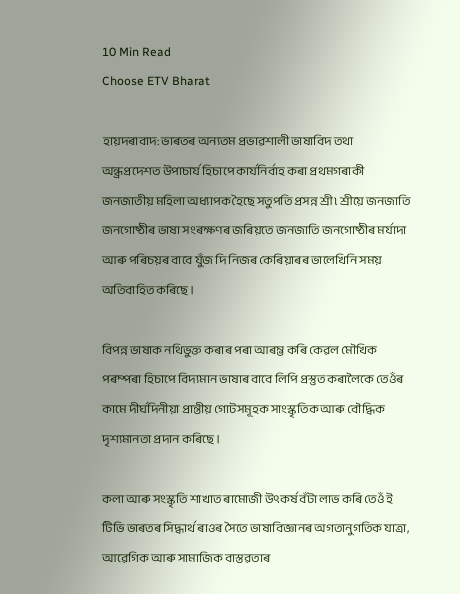10 Min Read
Choose ETV Bharat

হায়দৰাবাদ: ভাৰতৰ অন্যতম প্ৰভাৱশালী ভাষাবিদ তথা অন্ধ্ৰপ্ৰদেশত উপাচাৰ্য হিচাপে কাৰ্যনিৰ্বাহ কৰা প্ৰথমগৰাকী জনজাতীয় মহিলা অধ্যাপক হৈছে সতুপতি প্ৰসন্ন শ্ৰী ৷ শ্ৰীয়ে জনজাতি জনগোষ্ঠীৰ ভাষা সংৰক্ষণৰ জৰিয়তে জনজাতি জনগোষ্ঠীৰ মৰ্যাদা আৰু পৰিচয়ৰ বাবে যুঁজ দি নিজৰ কেৰিয়াৰৰ ভালেখিনি সময় অতিবাহিত কৰিছে ।

বিপন্ন ভাষাক নথিভুক্ত কৰাৰ পৰা আৰম্ভ কৰি কেৱল মৌখিক পৰম্পৰা হিচাপে বিদ্যমান ভাষাৰ বাবে লিপি প্ৰস্তুত কৰালৈকে তেওঁৰ কামে দীৰ্ঘদিনীয়া প্ৰান্তীয় গোটসমূহক সাংস্কৃতিক আৰু বৌদ্ধিক দৃশ্যমানতা প্ৰদান কৰিছে ।

কলা আৰু সংস্কৃতি শাখাত ৰামোজী উৎকৰ্ষ বঁটা লাভ কৰি তেওঁ ই টিভি ভাৰতৰ সিদ্ধাৰ্থ ৰাওৰ সৈতে ভাষাবিজ্ঞানৰ অগতানুগতিক যাত্ৰা, আৱেগিক আৰু সামাজিক বাস্তৱতাৰ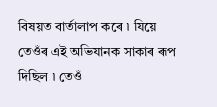বিষয়ত বাৰ্তালাপ কৰে ৷ যিয়ে তেওঁৰ এই অভিযানক সাকাৰ ৰূপ দিছিল ৷ তেওঁ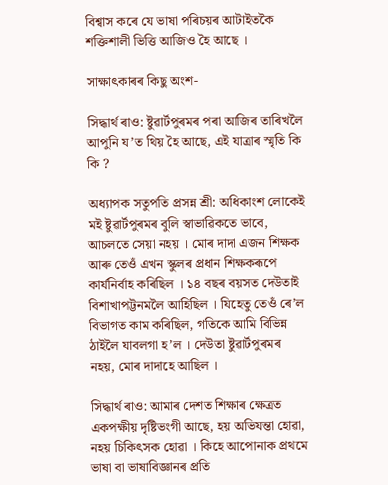বিশ্বাস কৰে যে ভাষা পৰিচয়ৰ আটাইতকৈ শক্তিশালী ভিত্তি আজিও হৈ আছে ।

সাক্ষাৎকাৰৰ কিছু অংশ-

সিদ্ধাৰ্থ ৰাও: ষ্টুৱাৰ্টপুৰমৰ পৰা আজিৰ তাৰিখলৈ আপুনি য’ত থিয় হৈ আছে, এই যাত্ৰাৰ স্মৃতি কি কি ?

অধ্যাপক সতুপতি প্ৰসন্ন শ্ৰী: অধিকাংশ লোকেই মই ষ্টুৱাৰ্টপুৰমৰ বুলি স্বাভাৱিকতে ভাবে, আচলতে সেয়া নহয় । মোৰ দাদা এজন শিক্ষক আৰু তেওঁ এখন স্কুলৰ প্ৰধান শিক্ষকৰূপে কাৰ্যনিৰ্বাহ কৰিছিল । ১৪ বছৰ বয়সত দেউতাই বিশাখাপট্টনমলৈ আহিছিল । যিহেতু তেওঁ ৰে’ল বিভাগত কাম কৰিছিল, গতিকে আমি বিভিন্ন ঠাইলৈ যাবলগা হ’ল । দেউতা ষ্টুৱাৰ্টপুৰমৰ নহয়, মোৰ দাদাহে আছিল ।

সিদ্ধাৰ্থ ৰাও: আমাৰ দেশত শিক্ষাৰ ক্ষেত্ৰত একপক্ষীয় দৃষ্টিভংগী আছে, হয় অভিযন্তা হোৱা, নহয় চিকিৎসক হোৱা । কিহে আপোনাক প্ৰথমে ভাষা বা ভাষাবিজ্ঞানৰ প্ৰতি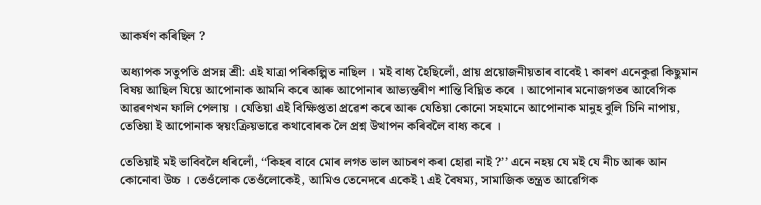আকৰ্ষণ কৰিছিল ?

অধ্যাপক সতুপতি প্ৰসন্ন শ্ৰী: এই যাত্ৰা পৰিকল্পিত নাছিল । মই বাধ্য হৈছিলোঁ, প্ৰায় প্ৰয়োজনীয়তাৰ বাবেই ৷ কাৰণ এনেকুৱা কিছুমান বিষয় আছিল যিয়ে আপোনাক আমনি কৰে আৰু আপোনাৰ আভ্যন্তৰীণ শান্তি বিঘ্নিত কৰে । আপোনাৰ মনোজগতৰ আবেগিক আৱৰণখন ফালি পেলায় । যেতিয়া এই বিক্ষিপ্ততা প্ৰৱেশ কৰে আৰু যেতিয়া কোনো সহমানে আপোনাক মানুহ বুলি চিনি নাপায়, তেতিয়া ই আপোনাক স্বয়ংক্ৰিয়ভাৱে কথাবোৰক লৈ প্ৰশ্ন উত্থাপন কৰিবলৈ বাধ্য কৰে ।

তেতিয়াই মই ভাবিবলৈ ধৰিলোঁ, ‘‘কিহৰ বাবে মোৰ লগত ভাল আচৰণ কৰা হোৱা নাই ?’’ এনে নহয় যে মই যে নীচ আৰু আন কোনোবা উচ্চ । তেওঁলোক তেওঁলোকেই, আমিও তেনেদৰে একেই ৷ এই বৈষম্য, সামাজিক তন্ত্ৰত আৱেগিক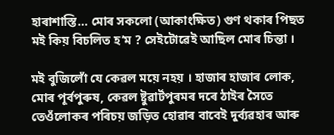হাৰাশাস্তি… মোৰ সকলো (আকাংক্ষিত) গুণ থকাৰ পিছত মই কিয় বিচলিত হ’ম ? সেইটোৱেই আছিল মোৰ চিন্তা ।

মই বুজিলোঁ যে কেৱল ময়ে নহয় । হাজাৰ হাজাৰ লোক, মোৰ পূৰ্বপুৰুষ, কেৱল ষ্টুৱাৰ্টপুৰমৰ দৰে ঠাইৰ সৈতে তেওঁলোকৰ পৰিচয় জড়িত হোৱাৰ বাবেই দুৰ্ব্যৱহাৰ আৰু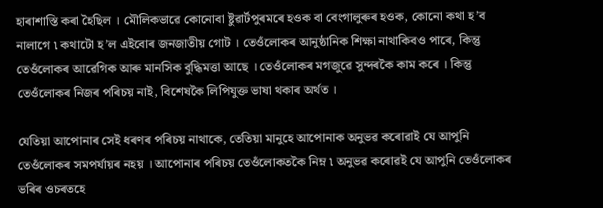হাৰাশাস্তি কৰা হৈছিল । মৌলিকভাৱে কোনোবা ষ্টুৱাৰ্টপুৰমৰে হওক বা বেংগালুৰুৰ হওক, কোনো কথা হ’ব নালাগে ৷ কথাটো হ’ল এইবোৰ জনজাতীয় গোট । তেওঁলোকৰ আনুষ্ঠানিক শিক্ষা নাথাকিবও পাৰে, কিন্তু তেওঁলোকৰ আৱেগিক আৰু মানসিক বুদ্ধিমত্তা আছে । তেওঁলোকৰ মগজুৱে সুন্দৰকৈ কাম কৰে । কিন্তু তেওঁলোকৰ নিজৰ পৰিচয় নাই, বিশেষকৈ লিপিযুক্ত ভাষা থকাৰ অৰ্থত ।

যেতিয়া আপোনাৰ সেই ধৰণৰ পৰিচয় নাথাকে, তেতিয়া মানুহে আপোনাক অনুভৱ কৰোৱাই যে আপুনি তেওঁলোকৰ সমপৰ্যায়ৰ নহয় । আপোনাৰ পৰিচয় তেওঁলোকতকৈ নিম্ন ৷ অনুভৱ কৰোৱই যে আপুনি তেওঁলোকৰ ভৰিৰ ওচৰতহে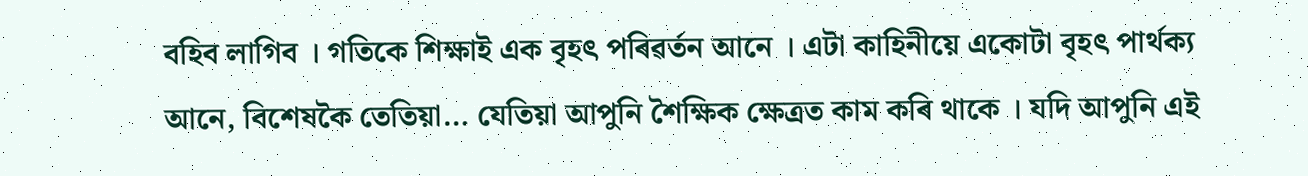বহিব লাগিব । গতিকে শিক্ষাই এক বৃহৎ পৰিৱৰ্তন আনে । এটা কাহিনীয়ে একোটা বৃহৎ পাৰ্থক্য আনে, বিশেষকৈ তেতিয়া… যেতিয়া আপুনি শৈক্ষিক ক্ষেত্ৰত কাম কৰি থাকে । যদি আপুনি এই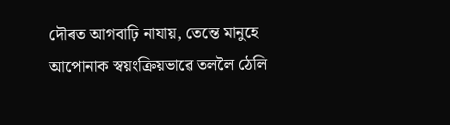দৌৰত আগবাঢ়ি নাযায়, তেন্তে মানুহে আপোনাক স্বয়ংক্ৰিয়ভাৱে তললৈ ঠেলি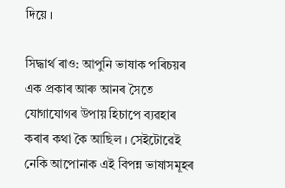দিয়ে ।

সিদ্ধাৰ্থ ৰাও: আপুনি ভাষাক পৰিচয়ৰ এক প্ৰকাৰ আৰু আনৰ সৈতে যোগাযোগৰ উপায় হিচাপে ব্যৱহাৰ কৰাৰ কথা কৈ আছিল । সেইটোৱেই নেকি আপোনাক এই বিপন্ন ভাষাসমূহৰ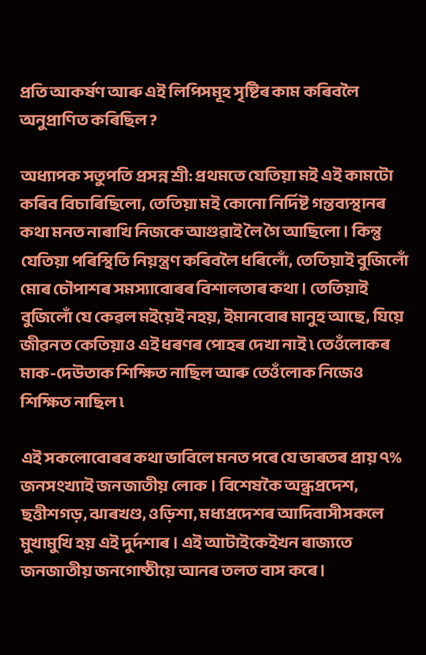প্ৰতি আকৰ্ষণ আৰু এই লিপিসমূহ সৃষ্টিৰ কাম কৰিবলৈ অনুপ্ৰাণিত কৰিছিল ?

অধ্যাপক সতুপতি প্ৰসন্ন শ্ৰী: প্ৰথমতে যেতিয়া মই এই কামটো কৰিব বিচাৰিছিলো, তেতিয়া মই কোনো নিৰ্দিষ্ট গন্তব্যস্থানৰ কথা মনত নাৰাখি নিজকে আগুৱাই লৈ গৈ আছিলো । কিন্তু যেতিয়া পৰিস্থিতি নিয়ন্ত্ৰণ কৰিবলৈ ধৰিলোঁ, তেতিয়াই বুজিলোঁ মোৰ চৌপাশৰ সমস্যাবোৰৰ বিশালতাৰ কথা । তেতিয়াই বুজিলোঁ যে কেৱল মইয়েই নহয়, ইমানবোৰ মানুহ আছে, যিয়ে জীৱনত কেতিয়াও এই ধৰণৰ পোহৰ দেখা নাই ৷ তেওঁলোকৰ মাক-দেউতাক শিক্ষিত নাছিল আৰু তেওঁলোক নিজেও শিক্ষিত নাছিল ৷

এই সকলোবোৰৰ কথা ভাবিলে মনত পৰে যে ভাৰতৰ প্ৰায় ৭% জনসংখ্যাই জনজাতীয় লোক । বিশেষকৈ অন্ধ্ৰপ্ৰদেশ, ছত্তীশগড়, ঝাৰখণ্ড, ওড়িশা, মধ্যপ্ৰদেশৰ আদিবাসীসকলে মুখামুখি হয় এই দুৰ্দশাৰ । এই আটাইকেইখন ৰাজ্যতে জনজাতীয় জনগোষ্ঠীয়ে আনৰ তলত বাস কৰে ।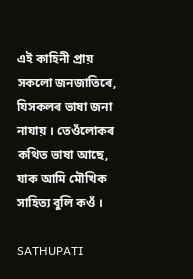এই কাহিনী প্ৰায় সকলো জনজাতিৰে, যিসকলৰ ভাষা জনা নাযায় । তেওঁলোকৰ কথিত ভাষা আছে, যাক আমি মৌখিক সাহিত্য বুলি কওঁ ।

SATHUPATI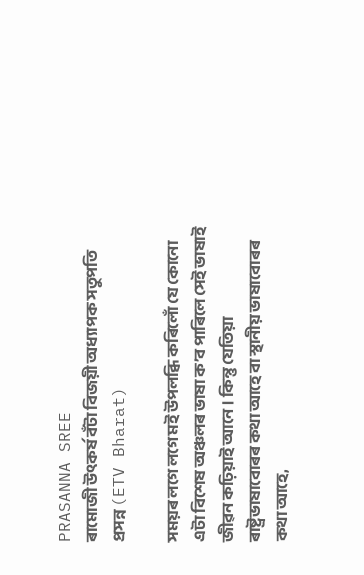PRASANNA SREE
ৰামোজী উৎকৰ্ষ বঁটা বিজয়ী অধ্যাপক সতুপতি প্ৰসন্ন (ETV Bharat)

সময়ৰ লগে লগে মই উপলব্ধি কৰিলোঁ যে কোনো এটা বিশেষ অঞ্চলৰ ভাষা ক’ব পাৰিলে সেই ভাষাই জীৱন কঢ়িয়াই আনে । কিন্তু যেতিয়া ৰাষ্ট্ৰভাষাবোৰৰ কথা আহে বা স্থানীয় ভাষাবোৰৰ কথা আহে,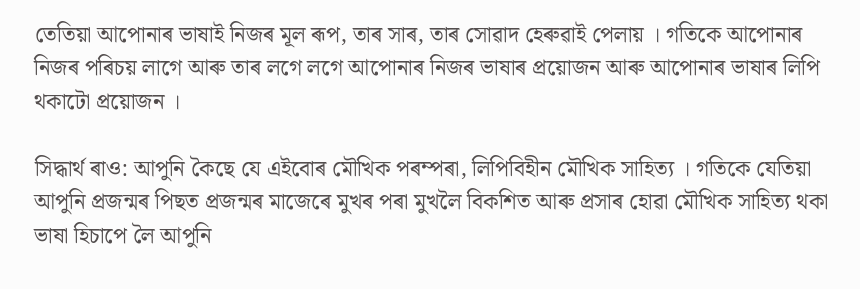তেতিয়া আপোনাৰ ভাষাই নিজৰ মূল ৰূপ, তাৰ সাৰ, তাৰ সোৱাদ হেৰুৱাই পেলায় । গতিকে আপোনাৰ নিজৰ পৰিচয় লাগে আৰু তাৰ লগে লগে আপোনাৰ নিজৰ ভাষাৰ প্ৰয়োজন আৰু আপোনাৰ ভাষাৰ লিপি থকাটো প্ৰয়োজন ।

সিদ্ধাৰ্থ ৰাও: আপুনি কৈছে যে এইবোৰ মৌখিক পৰম্পৰা, লিপিবিহীন মৌখিক সাহিত্য । গতিকে যেতিয়া আপুনি প্ৰজন্মৰ পিছত প্ৰজন্মৰ মাজেৰে মুখৰ পৰা মুখলৈ বিকশিত আৰু প্ৰসাৰ হোৱা মৌখিক সাহিত্য থকা ভাষা হিচাপে লৈ আপুনি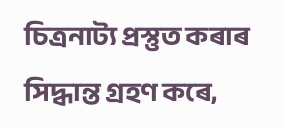চিত্ৰনাট্য প্ৰস্তুত কৰাৰ সিদ্ধান্ত গ্ৰহণ কৰে,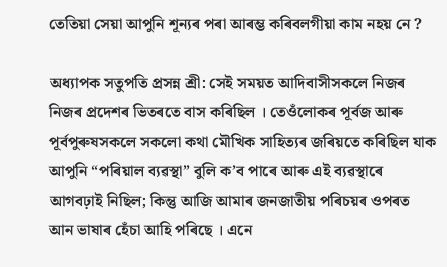তেতিয়া সেয়া আপুনি শূন্যৰ পৰা আৰম্ভ কৰিবলগীয়া কাম নহয় নে ?

অধ্যাপক সতুপতি প্ৰসন্ন শ্ৰী: সেই সময়ত আদিবাসীসকলে নিজৰ নিজৰ প্ৰদেশৰ ভিতৰতে বাস কৰিছিল । তেওঁলোকৰ পূৰ্বজ আৰু পূৰ্বপুৰুষসকলে সকলো কথা মৌখিক সাহিত্যৰ জৰিয়তে কৰিছিল যাক আপুনি “পৰিয়াল ব্যৱস্থা” বুলি ক’ব পাৰে আৰু এই ব্যৱস্থাৰে আগবঢ়াই নিছিল; কিন্তু আজি আমাৰ জনজাতীয় পৰিচয়ৰ ওপৰত আন ভাষাৰ হেঁচা আহি পৰিছে । এনে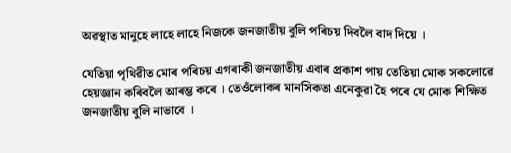অৱস্থাত মানুহে লাহে লাহে নিজকে জনজাতীয় বুলি পৰিচয় দিবলৈ বাদ দিয়ে ।

যেতিয়া পৃথিৱীত মোৰ পৰিচয় এগৰাকী জনজাতীয় এবাৰ প্ৰকাশ পায় তেতিয়া মোক সকলোৱে হেয়জ্ঞান কৰিবলৈ আৰম্ভ কৰে । তেওঁলোকৰ মানসিকতা এনেকুৱা হৈ পৰে যে মোক শিক্ষিত জনজাতীয় বুলি নাভাবে ।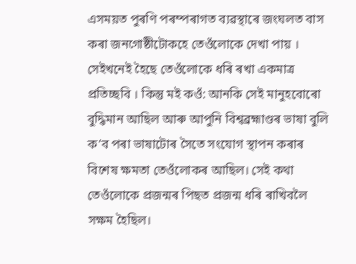এসময়ত পুৰণি পৰম্পৰাগত ব্যৱস্থাৰে জংঘলত বাস কৰা জনগোষ্ঠীটোকহে তেওঁলোকে দেখা পায় । সেইখনেই হৈছে তেওঁলোকে ধৰি ৰখা একমাত্ৰ প্ৰতিচ্ছবি । কিন্তু মই কওঁ: আনকি সেই মানুহবোৰো বুদ্ধিমান আছিল আৰু আপুনি বিশ্বব্ৰহ্মাণ্ডৰ ভাষা বুলি ক’ব পৰা ভাষাটোৰ সৈতে সংযোগ স্থাপন কৰাৰ বিশেষ ক্ষমতা তেওঁলোকৰ আছিল। সেই কথা তেওঁলোকে প্ৰজন্মৰ পিছত প্ৰজন্ম ধৰি ৰাখিবলৈ সক্ষম হৈছিল।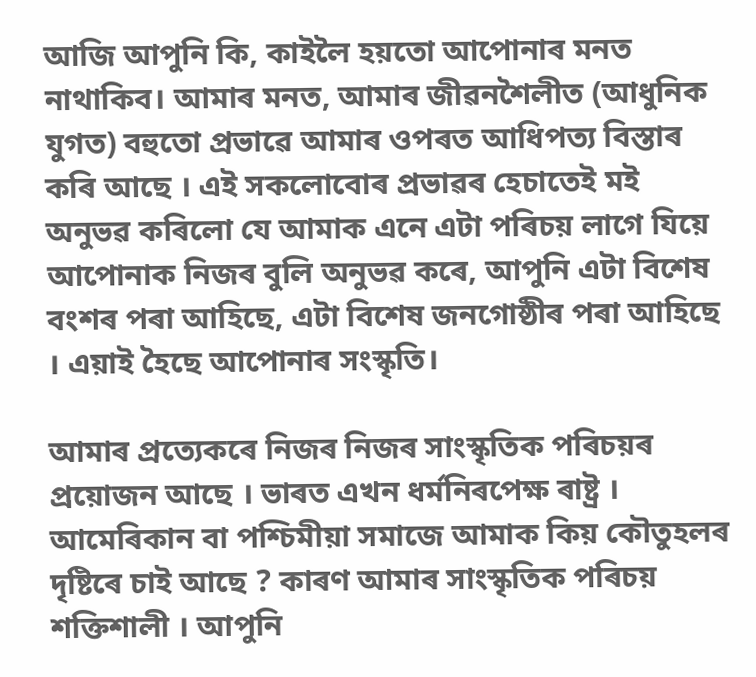আজি আপুনি কি, কাইলৈ হয়তো আপোনাৰ মনত নাথাকিব। আমাৰ মনত, আমাৰ জীৱনশৈলীত (আধুনিক যুগত) বহুতো প্ৰভাৱে আমাৰ ওপৰত আধিপত্য বিস্তাৰ কৰি আছে । এই সকলোবোৰ প্ৰভাৱৰ হেচাতেই মই অনুভৱ কৰিলো যে আমাক এনে এটা পৰিচয় লাগে যিয়ে আপোনাক নিজৰ বুলি অনুভৱ কৰে, আপুনি এটা বিশেষ বংশৰ পৰা আহিছে, এটা বিশেষ জনগোষ্ঠীৰ পৰা আহিছে । এয়াই হৈছে আপোনাৰ সংস্কৃতি।

আমাৰ প্ৰত্যেকৰে নিজৰ নিজৰ সাংস্কৃতিক পৰিচয়ৰ প্ৰয়োজন আছে । ভাৰত এখন ধৰ্মনিৰপেক্ষ ৰাষ্ট্ৰ । আমেৰিকান বা পশ্চিমীয়া সমাজে আমাক কিয় কৌতুহলৰ দৃষ্টিৰে চাই আছে ? কাৰণ আমাৰ সাংস্কৃতিক পৰিচয় শক্তিশালী । আপুনি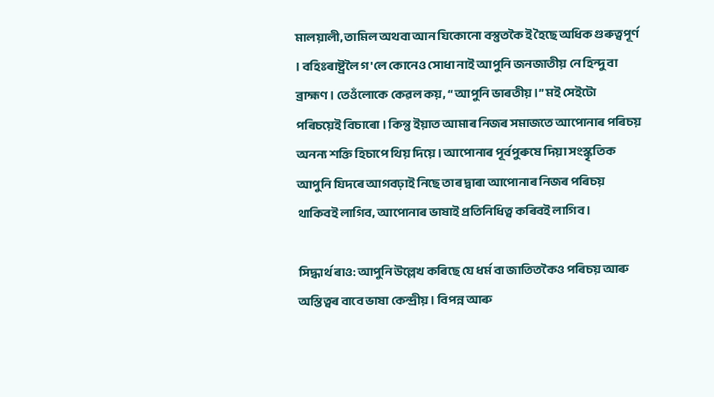মালয়ালী, তামিল অথবা আন যিকোনো বস্তুতকৈ ই হৈছে অধিক গুৰুত্বপূৰ্ণ । বহিঃৰাষ্ট্ৰলৈ গ'লে কোনেও সোধা নাই আপুনি জনজাতীয় নে হিন্দু বা ব্ৰাহ্মণ । তেওঁলোকে কেৱল কয়, “ আপুনি ভাৰতীয়।” মই সেইটো পৰিচয়েই বিচাৰো । কিন্তু ইয়াত আমাৰ নিজৰ সমাজতে আপোনাৰ পৰিচয় অনন্য শক্তি হিচাপে থিয় দিয়ে । আপোনাৰ পূৰ্বপুৰুষে দিয়া সংস্কৃতিক আপুনি যিদৰে আগবঢ়াই নিছে তাৰ দ্বাৰা আপোনাৰ নিজৰ পৰিচয় থাকিবই লাগিব, আপোনাৰ ভাষাই প্ৰতিনিধিত্ব কৰিবই লাগিব ।

সিদ্ধাৰ্থ ৰাও: আপুনি উল্লেখ কৰিছে যে ধৰ্ম বা জাতিতকৈও পৰিচয় আৰু অস্তিত্বৰ বাবে ভাষা কেন্দ্ৰীয় । বিপন্ন আৰু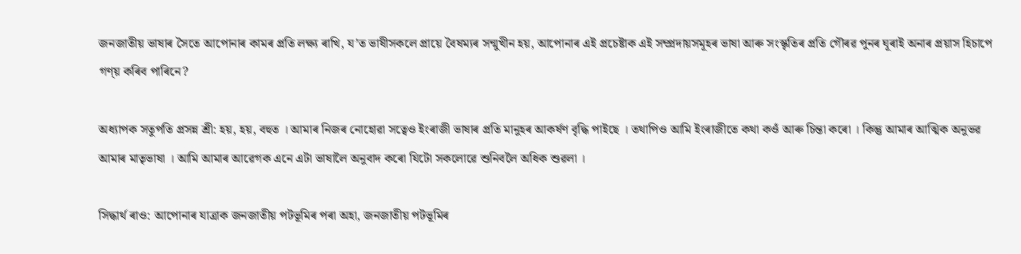জনজাতীয় ভাষাৰ সৈতে আপোনাৰ কামৰ প্ৰতি লক্ষ্য ৰাখি, য’ত ভাষীসকলে প্ৰায়ে বৈষম্যৰ সন্মুখীন হয়, আপোনাৰ এই প্ৰচেষ্টাক এই সম্প্ৰদায়সমূহৰ ভাষা আৰু সংস্কৃতিৰ প্ৰতি গৌৰৱ পুনৰ ঘূৰাই অনাৰ প্ৰয়াস হিচাপে গণ্য় কৰিব পাৰিনে?

অধ্যাপক সতুপতি প্ৰসন্ন শ্ৰী: হয়, হয়, বহুত । আমাৰ নিজৰ নোহোৱা সত্বেও ইংৰাজী ভাষাৰ প্ৰতি মানুহৰ আকৰ্ষণ বৃদ্ধি পাইছে । তথাপিও আমি ইংৰাজীতে কথা কওঁ আৰু চিন্তা কৰো । কিন্তু আমাৰ আত্মিক অনুভৱ আমাৰ মাতৃভাষা । আমি আমাৰ আৱেগক এনে এটা ভাষালৈ অনুবাদ কৰো যিটো সকলোৱে শুনিবলৈ অধিক শুৱলা ।

সিদ্ধাৰ্থ ৰাও: আপোনাৰ যাত্ৰাক জনজাতীয় পটভূমিৰ পৰা অহা, জনজাতীয় পটভূমিৰ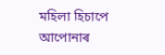মহিলা হিচাপে আপোনাৰ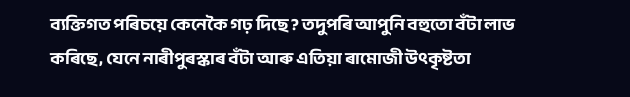ব্যক্তিগত পৰিচয়ে কেনেকৈ গঢ় দিছে ? তদুপৰি আপুনি বহুতো বঁটা লাভ কৰিছে, যেনে নাৰীপুৰস্কাৰ বঁটা আৰু এতিয়া ৰামোজী উৎকৃষ্টতা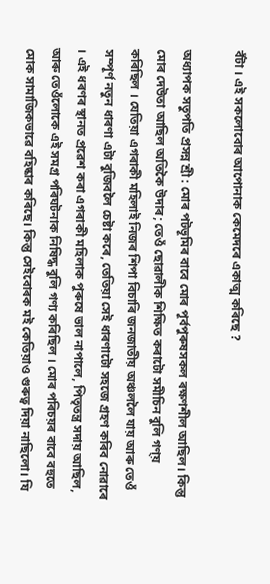বঁটা । এই সকলোবোৰ আপোনাক কেমেদৰে একাত্ম কৰিছে ?

অধ্যাপক সতুপতি প্ৰসন্ন শ্ৰী : মোৰ পটভূমিৰ বাবে মোৰ পূৰ্বপুৰুষসকল ৰক্ষণশীল আছিল। কিন্তু মোৰ দেউতা আছিল অতিকৈ উদাৰ; তেওঁ ছোৱালীক শিক্ষিত কৰাটো সমীচিন বুলি গণ্য় কৰিছিল । যেতিয়া এগৰাকী মহিলাই নিজৰ শিপা বিচাৰি জনজাতীয় অঞ্চললৈ যায় আৰু তেওঁ সম্পূৰ্ণ নতুন ধাৰণা এটা বুজিবলৈ চেষ্টা কৰে, তেতিয়া সেই ধাৰণাটো সহজে গ্ৰহণ কৰিব নোৱাৰে । এই ধৰণৰ স্থানত প্ৰৱেশ কৰা এগৰাকী মহিলাক পুৰুষে ভাল নাপালে, পিতৃতন্ত্ৰ সদায় আছিল, আৰু তেওঁলোকে এই সমগ্ৰ পৰিঘটনাক নিষিদ্ধ বুলি গণ্য কৰিছিল । মোৰ পৰিচয়ৰ বাবে বহুতে মোক সামাজিকভাৱে বহিষ্কাৰ কৰিছে। কিন্তু সেইবোৰক মই কেতিয়াও গুৰুত্ব দিয়া নাছিলো। যি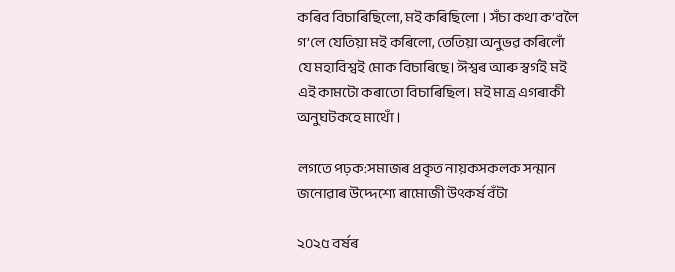কৰিব বিচাৰিছিলো, মই কৰিছিলো । সঁচা কথা ক’বলৈ গ’লে যেতিয়া মই কৰিলো, তেতিয়া অনুভৱ কৰিলোঁ যে মহাবিশ্বই মোক বিচাৰিছে। ঈশ্বৰ আৰু স্বৰ্গই মই এই কামটো কৰাতো বিচাৰিছিল। মই মাত্ৰ এগৰাকী অনুঘটকহে মাথোঁ ।

লগতে পঢ়ক:সমাজৰ প্ৰকৃত নায়কসকলক সন্মান জনোৱাৰ উদ্দেশ্যে ৰামোজী উৎকৰ্ষ বঁটা

২০২৫ বৰ্ষৰ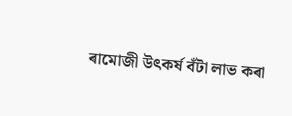ৰামোজী উৎকৰ্ষ বঁটা লাভ কৰা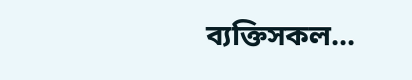ব্যক্তিসকল...